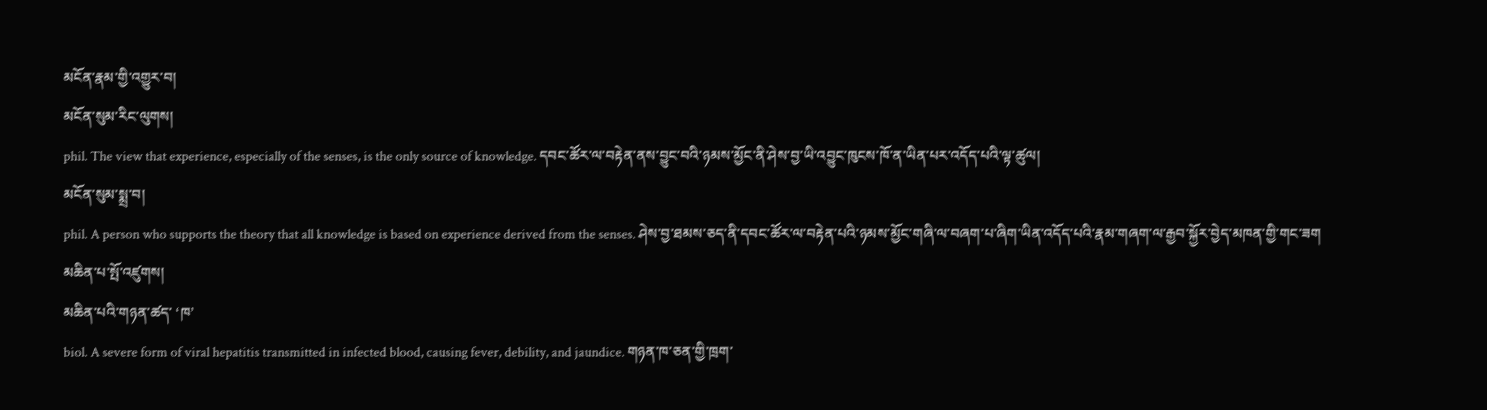མངོན་རྣམ་གྱི་འགྱུར་བ།
མངོན་སུམ་རིང་ལུགས།
phil. The view that experience, especially of the senses, is the only source of knowledge. དབང་ཚོར་ལ་བརྟེན་ནས་བྱུང་བའི་ཉམས་མྱོང་ནི་ཤེས་བྱ་ཡི་འབྱུང་ཁུངས་ཁོ་ན་ཡིན་པར་འདོད་པའི་ལྟ་ཚུལ།
མངོན་སུམ་སྨྲ་བ།
phil. A person who supports the theory that all knowledge is based on experience derived from the senses. ཤེས་བྱ་ཐམས་ཅད་ནི་དབང་ཚོར་ལ་བརྟེན་པའི་ཉམས་མྱོང་གཞི་ལ་བཞག་པ་ཞིག་ཡིན་འདོད་པའི་རྣམ་གཞག་ལ་རྒྱབ་སྐྱོར་བྱེད་མཁན་གྱི་གང་ཟག
མཆིན་པ་སྤོ་འཛུགས།
མཆིན་པའི་གཉན་ཚད་ ‘ཁ’
biol. A severe form of viral hepatitis transmitted in infected blood, causing fever, debility, and jaundice. གཉན་ཁ་ཅན་གྱི་ཁྲག་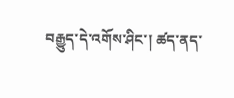བརྒྱུད་དེ་འགོས་ཤིང་། ཚད་ནད་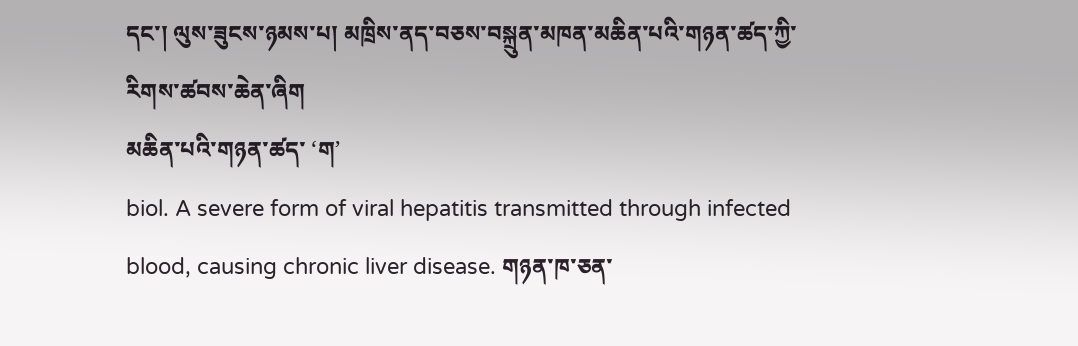དང་། ལུས་ཟུངས་ཉམས་པ། མཁྲིས་ནད་བཅས་བསྐྲུན་མཁན་མཆིན་པའི་གཉན་ཚད་ཀྱི་རིགས་ཚབས་ཆེན་ཞིག
མཆིན་པའི་གཉན་ཚད་ ‘ག’
biol. A severe form of viral hepatitis transmitted through infected blood, causing chronic liver disease. གཉན་ཁ་ཅན་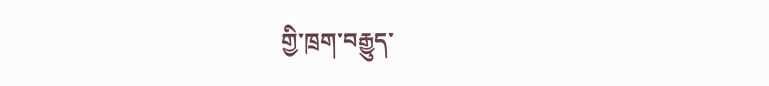གྱི་ཁྲག་བརྒྱུད་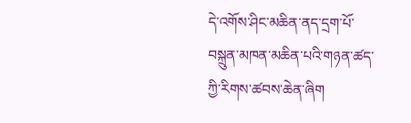དེ་འགོས་ཤིང་མཆིན་ནད་དྲག་པོ་བསྐྲུན་མཁན་མཆིན་པའི་གཉན་ཚད་ཀྱི་རིགས་ཚབས་ཆེན་ཞིག